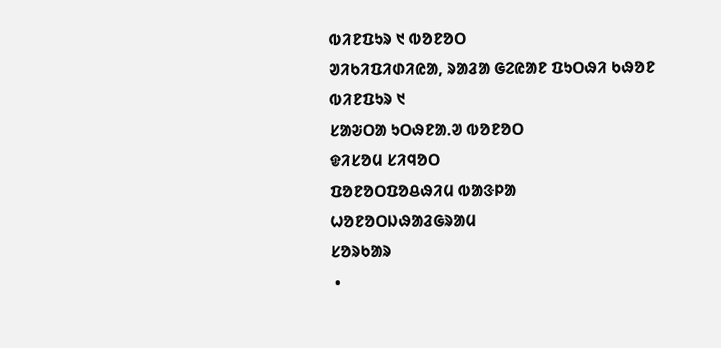ᱵᱤᱱᱯᱩᱨ ᱑ ᱵᱚᱱᱚᱛ
ᱣᱤᱠᱤᱯᱤᱰᱤᱭᱟ, ᱨᱟᱲᱟ ᱜᱮᱭᱟᱱ ᱯᱩᱛᱷᱤ ᱠᱷᱚᱱ
ᱵᱤᱱᱯᱩᱨ ᱑
ᱥᱟᱶᱛᱟ ᱩᱛᱷᱱᱟᱹᱣ ᱵᱚᱱᱚᱛ
ᱫᱤᱥᱚᱢ ᱥᱤᱧᱚᱛ
ᱯᱚᱱᱚᱛᱯᱚᱪᱷᱤᱢ ᱵᱟᱝᱞᱟ
ᱦᱚᱱᱚᱛᱡᱷᱟᱲᱜᱨᱟᱢ
ᱥᱚᱨᱠᱟᱨ
 •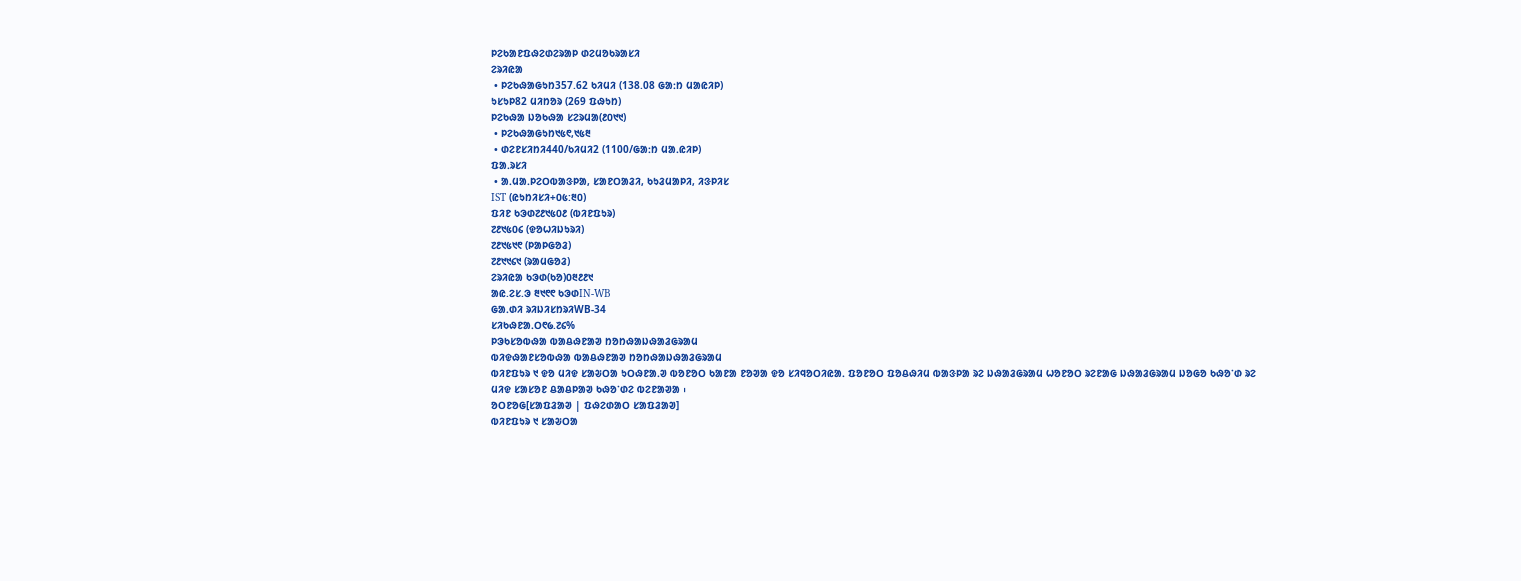ᱞᱮᱠᱟᱱᱯᱷᱮᱰᱮᱨᱟᱞ ᱰᱮᱢᱚᱠᱨᱟᱥᱤ
ᱮᱨᱤᱭᱟ
 • ᱞᱮᱠᱷᱟᱜᱩᱴ357.62 ᱠᱤᱢᱤ (138.08 ᱜᱟᱺᱴ ᱢᱟᱭᱤᱞ)
ᱩᱥᱩᱞ82 ᱢᱤᱴᱚᱨ (269 ᱯᱷᱩᱴ)
ᱞᱮᱠᱷᱟ ᱡᱚᱠᱷᱟ ᱥᱮᱨᱢᱟ(᱒᱐᱑᱑)
 • ᱞᱮᱠᱷᱟᱜᱩᱴ᱑᱕᱖,᱑᱕᱓
 • ᱰᱮᱱᱥᱤᱴᱤ440/ᱠᱤᱢᱤ2 (1100/ᱜᱟᱺᱴ ᱢᱟᱹᱭᱤᱞ)
ᱯᱟᱹᱨᱥᱤ
 • ᱟᱹᱢᱟᱹᱞᱮᱛᱵᱟᱝᱞᱟ, ᱥᱟᱱᱛᱟᱲᱤ, ᱠᱩᱲᱢᱟᱞᱤ, ᱤᱝᱞᱤᱥ
IST (ᱭᱩᱴᱤᱥᱤ+᱐᱕:᱓᱐)
ᱯᱤᱱ ᱠᱳᱰ᱗᱒᱑᱕᱐᱒ (ᱵᱤᱱᱯᱩᱨ)
᱗᱒᱑᱕᱐᱔ (ᱫᱚᱦᱤᱡᱩᱨᱤ)
᱗᱒᱑᱕᱑᱖ (ᱞᱟᱞᱜᱚᱲ)
᱗᱒᱑᱑᱔᱑ (ᱨᱟᱢᱜᱚᱲ)
ᱮᱨᱤᱭᱟ ᱠᱳᱰ(ᱠᱚ)᱐᱓᱒᱒᱑
ᱟᱭ.ᱮᱥ.ᱳ ᱓᱑᱖᱖ ᱠᱳᱰIN-WB
ᱜᱟᱹᱰᱤ ᱨᱤᱡᱤᱥᱴᱨᱤWB-34
ᱥᱤᱠᱷᱱᱟᱹᱛ᱖᱙.᱗᱔%
ᱞᱳᱠᱥᱚᱵᱷᱟ ᱵᱟᱪᱷᱱᱟᱣ ᱴᱚᱴᱷᱟᱡᱷᱟᱲᱜᱨᱟᱢ
ᱵᱤᱫᱷᱟᱱᱥᱚᱵᱷᱟ ᱵᱟᱪᱷᱱᱟᱣ ᱴᱚᱴᱷᱟᱡᱷᱟᱲᱜᱨᱟᱢ
ᱵᱤᱱᱯᱩᱨ ᱑ ᱫᱚ ᱢᱤᱫ ᱥᱟᱶᱛᱟ ᱩᱛᱷᱱᱟᱹᱣ ᱵᱚᱱᱚᱛ ᱠᱟᱱᱟ ᱱᱚᱣᱟ ᱫᱚ ᱥᱤᱧᱚᱛᱤᱭᱟᱹ ᱯᱚᱱᱚᱛ ᱯᱚᱪᱷᱤᱢ ᱵᱟᱝᱞᱟ ᱨᱮ ᱡᱷᱟᱲᱜᱨᱟᱢ ᱦᱚᱱᱚᱛ ᱨᱮᱱᱟᱜ ᱡᱷᱟᱲᱜᱨᱟᱢ ᱡᱚᱜᱚ ᱠᱷᱚᱸᱰ ᱨᱮ ᱢᱤᱫ ᱥᱟᱥᱚᱱ ᱪᱟᱪᱞᱟᱣ ᱠᱷᱚᱸᱰᱮ ᱵᱮᱱᱟᱣᱟ ᱾
ᱚᱛᱱᱚᱜ[ᱥᱟᱯᱲᱟᱣ | ᱯᱷᱮᱰᱟᱛ ᱥᱟᱯᱲᱟᱣ]
ᱵᱤᱱᱯᱩᱨ ᱑ ᱥᱟᱶᱛᱟ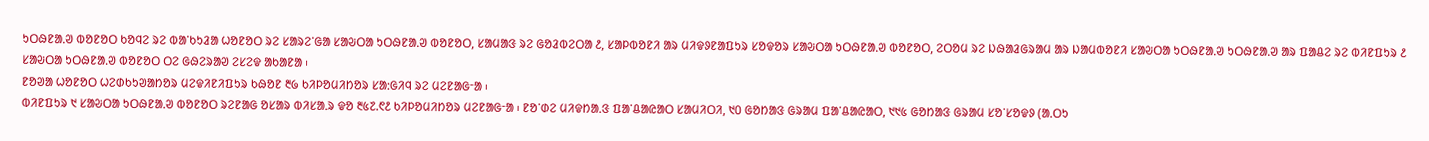ᱩᱛᱷᱱᱟᱹᱣ ᱵᱚᱱᱚᱛ ᱠᱚᱧᱮ ᱨᱮ ᱵᱟᱸᱠᱩᱲᱟ ᱦᱚᱱᱚᱛ ᱨᱮ ᱥᱟᱨᱮᱸᱜᱟ ᱥᱟᱶᱛᱟ ᱩᱛᱷᱱᱟᱹᱣ ᱵᱚᱱᱚᱛ, ᱥᱟᱢᱟᱝ ᱨᱮ ᱜᱚᱲᱵᱮᱛᱟ ᱒, ᱥᱟᱞᱵᱚᱱᱤ ᱟᱨ ᱢᱤᱫᱽᱱᱟᱯᱩᱨ ᱥᱚᱫᱚᱨ ᱥᱟᱶᱛᱟ ᱩᱛᱷᱱᱟᱹᱣ ᱵᱚᱱᱚᱛ, ᱮᱛᱚᱢ ᱨᱮ ᱡᱷᱟᱲᱜᱨᱟᱢ ᱟᱨ ᱡᱟᱢᱵᱚᱱᱤ ᱥᱟᱶᱛᱟ ᱩᱛᱷᱱᱟᱹᱣ ᱩᱛᱷᱱᱟᱹᱣ ᱟᱨ ᱯᱟᱪᱮ ᱨᱮ ᱵᱤᱱᱯᱩᱨ ᱒ ᱥᱟᱶᱛᱟ ᱩᱛᱷᱱᱟᱹᱣ ᱵᱚᱱᱚᱛ ᱛᱮ ᱜᱷᱮᱨᱟᱣ ᱮᱥᱮᱫ ᱟᱠᱟᱱᱟ ᱾
ᱱᱚᱣᱟ ᱦᱚᱱᱚᱛ ᱦᱮᱰᱠᱩᱣᱟᱴᱚᱨ ᱢᱮᱫᱤᱱᱤᱯᱩᱨ ᱠᱷᱚᱱ ᱓᱙ ᱠᱤᱞᱚᱢᱤᱴᱚᱨ ᱥᱟᱺᱜᱤᱧ ᱨᱮ ᱢᱮᱱᱟᱜᱼᱟ ᱾
ᱵᱤᱱᱯᱩᱨ ᱑ ᱥᱟᱶᱛᱟ ᱩᱛᱷᱱᱟᱹᱣ ᱵᱚᱱᱚᱛ ᱨᱮᱱᱟᱜ ᱚᱥᱟᱨ ᱵᱤᱥᱟᱹᱨ ᱫᱚ ᱓᱕᱗.᱖᱒ ᱠᱤᱞᱚᱢᱤᱴᱚᱨ ᱢᱮᱱᱟᱜᱼᱟ ᱾ ᱱᱚᱸᱰᱮ ᱢᱤᱫᱴᱟᱹᱝ ᱯᱟᱸᱪᱟᱭᱟᱛ ᱥᱟᱢᱤᱛᱤ, ᱑᱐ ᱜᱚᱴᱟᱝ ᱜᱨᱟᱢ ᱯᱟᱸᱪᱟᱭᱟᱛ, ᱑᱑᱕ ᱜᱚᱴᱟᱝ ᱜᱨᱟᱢ ᱥᱚᱸᱥᱚᱫᱽ (ᱟᱹᱛᱩ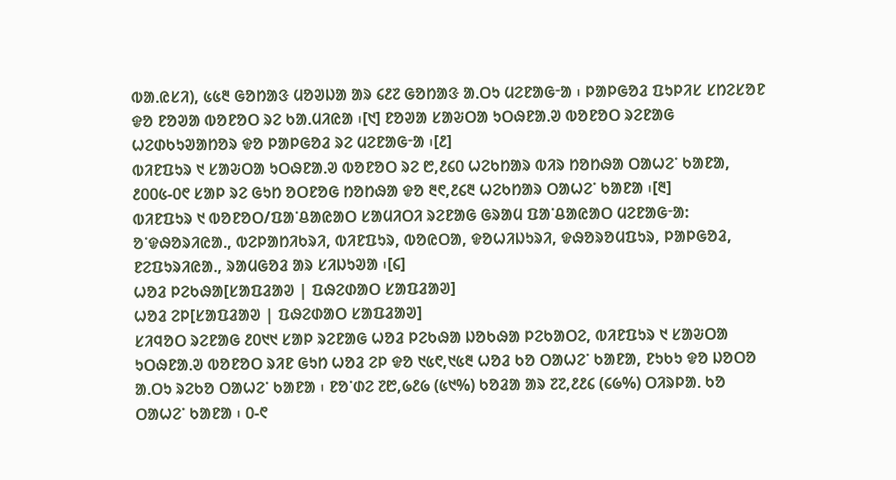ᱵᱟᱹᱭᱥᱤ), ᱕᱕᱓ ᱜᱚᱴᱟᱝ ᱢᱚᱣᱡᱟ ᱟᱨ ᱔᱒᱗ ᱜᱚᱴᱟᱝ ᱟᱹᱛᱩ ᱢᱮᱱᱟᱜᱼᱟ ᱾ ᱞᱟᱞᱜᱚᱲ ᱯᱩᱞᱤᱥ ᱥᱴᱮᱥᱚᱱ ᱫᱚ ᱱᱚᱣᱟ ᱵᱚᱱᱚᱛ ᱨᱮ ᱠᱟᱹᱢᱤᱭᱟ ᱾[᱑] ᱱᱚᱣᱟ ᱥᱟᱶᱛᱟ ᱩᱛᱷᱱᱟᱹᱣ ᱵᱚᱱᱚᱛ ᱨᱮᱱᱟᱜ ᱦᱮᱰᱠᱩᱣᱟᱴᱚᱨ ᱫᱚ ᱞᱟᱞᱜᱚᱲ ᱨᱮ ᱢᱮᱱᱟᱜᱼᱟ ᱾[᱒]
ᱵᱤᱱᱯᱩᱨ ᱑ ᱥᱟᱶᱛᱟ ᱩᱛᱷᱱᱟᱹᱣ ᱵᱚᱱᱚᱛ ᱨᱮ ᱘,᱒᱔᱐ ᱦᱮᱠᱴᱟᱨ ᱵᱤᱨ ᱴᱚᱴᱷᱟ ᱛᱟᱦᱮᱸ ᱠᱟᱱᱟ, ᱒᱐᱐᱕-᱐᱖ ᱥᱟᱞ ᱨᱮ ᱜᱩᱴ ᱚᱛᱱᱚᱜ ᱴᱚᱴᱷᱟ ᱫᱚ ᱓᱖,᱒᱔᱓ ᱦᱮᱠᱴᱟᱨ ᱛᱟᱦᱮᱸ ᱠᱟᱱᱟ ᱾[᱓]
ᱵᱤᱱᱯᱩᱨ ᱑ ᱵᱚᱱᱚᱛ/ᱯᱟᱸᱪᱟᱭᱟᱛ ᱥᱟᱢᱤᱛᱤ ᱨᱮᱱᱟᱜ ᱜᱨᱟᱢ ᱯᱟᱸᱪᱟᱭᱟᱛ ᱢᱮᱱᱟᱜᱼᱟ: ᱚᱸᱫᱷᱚᱨᱤᱭᱟᱹ, ᱵᱮᱞᱟᱴᱤᱠᱨᱤ, ᱵᱤᱱᱯᱩᱨ, ᱵᱚᱭᱛᱟ, ᱫᱚᱦᱤᱡᱩᱨᱤ, ᱫᱷᱚᱨᱚᱢᱯᱩᱨ, ᱞᱟᱞᱜᱚᱲ, ᱱᱮᱯᱩᱨᱤᱭᱟᱹ, ᱨᱟᱢᱜᱚᱲ ᱟᱨ ᱥᱤᱡᱩᱣᱟ ᱾[᱔]
ᱦᱚᱲ ᱞᱮᱠᱷᱟ[ᱥᱟᱯᱲᱟᱣ | ᱯᱷᱮᱰᱟᱛ ᱥᱟᱯᱲᱟᱣ]
ᱦᱚᱲ ᱮᱞ[ᱥᱟᱯᱲᱟᱣ | ᱯᱷᱮᱰᱟᱛ ᱥᱟᱯᱲᱟᱣ]
ᱥᱤᱧᱚᱛ ᱨᱮᱱᱟᱜ ᱒᱐᱑᱑ ᱥᱟᱞ ᱨᱮᱱᱟᱜ ᱦᱚᱲ ᱞᱮᱠᱷᱟ ᱡᱚᱠᱷᱟ ᱞᱮᱠᱟᱛᱮ, ᱵᱤᱱᱯᱩᱨ ᱑ ᱥᱟᱶᱛᱟ ᱩᱛᱷᱱᱟᱹᱣ ᱵᱚᱱᱚᱛ ᱨᱤᱱ ᱜᱩᱴ ᱦᱚᱲ ᱮᱞ ᱫᱚ ᱑᱕᱖,᱑᱕᱓ ᱦᱚᱲ ᱠᱚ ᱛᱟᱦᱮᱸ ᱠᱟᱱᱟ, ᱱᱩᱠᱩ ᱫᱚ ᱡᱚᱛᱚ ᱟᱹᱛᱩ ᱨᱮᱠᱚ ᱛᱟᱦᱮᱸ ᱠᱟᱱᱟ ᱾ ᱱᱚᱸᱰᱮ ᱗᱘,᱙᱒᱙ (᱕᱑%) ᱠᱚᱲᱟ ᱟᱨ ᱗᱗,᱒᱒᱔ (᱔᱙%) ᱛᱤᱨᱞᱟᱹ ᱠᱚ ᱛᱟᱦᱮᱸ ᱠᱟᱱᱟ ᱾ ᱐-᱖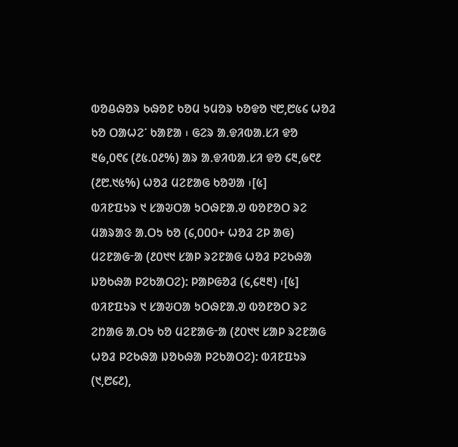ᱵᱚᱪᱷᱚᱨ ᱠᱷᱚᱱ ᱠᱚᱢ ᱩᱢᱚᱨ ᱠᱚᱫᱚ ᱑᱘,᱘᱕᱔ ᱦᱚᱲ ᱠᱚ ᱛᱟᱦᱮᱸ ᱠᱟᱱᱟ ᱾ ᱜᱮᱨ ᱟᱹᱫᱤᱵᱟᱹᱥᱤ ᱫᱚ ᱓᱙,᱐᱖᱔ (᱒᱕.᱐᱒%) ᱟᱨ ᱟᱹᱫᱤᱵᱟᱹᱥᱤ ᱫᱚ ᱔᱓,᱙᱖᱒ (᱒᱘.᱑᱕%) ᱦᱚᱲ ᱢᱮᱱᱟᱜ ᱠᱚᱣᱟ ᱾[᱕]
ᱵᱤᱱᱯᱩᱨ ᱑ ᱥᱟᱶᱛᱟ ᱩᱛᱷᱱᱟᱹᱣ ᱵᱚᱱᱚᱛ ᱨᱮ ᱢᱟᱨᱟᱝ ᱟᱹᱛᱩ ᱠᱚ (᱔,᱐᱐᱐+ ᱦᱚᱲ ᱮᱞ ᱟᱜ) ᱢᱮᱱᱟᱜᱼᱟ (᱒᱐᱑᱑ ᱥᱟᱞ ᱨᱮᱱᱟᱜ ᱦᱚᱲ ᱞᱮᱠᱷᱟ ᱡᱚᱠᱷᱟ ᱞᱮᱠᱟᱛᱮ): ᱞᱟᱞᱜᱚᱲ (᱔,᱔᱓᱓) ᱾[᱕]
ᱵᱤᱱᱯᱩᱨ ᱑ ᱥᱟᱶᱛᱟ ᱩᱛᱷᱱᱟᱹᱣ ᱵᱚᱱᱚᱛ ᱨᱮ ᱮᱴᱟᱜ ᱟᱹᱛᱩ ᱠᱚ ᱢᱮᱱᱟᱜᱼᱟ (᱒᱐᱑᱑ ᱥᱟᱞ ᱨᱮᱱᱟᱜ ᱦᱚᱲ ᱞᱮᱠᱷᱟ ᱡᱚᱠᱷᱟ ᱞᱮᱠᱟᱛᱮ): ᱵᱤᱱᱯᱩᱨ (᱑,᱘᱔᱒),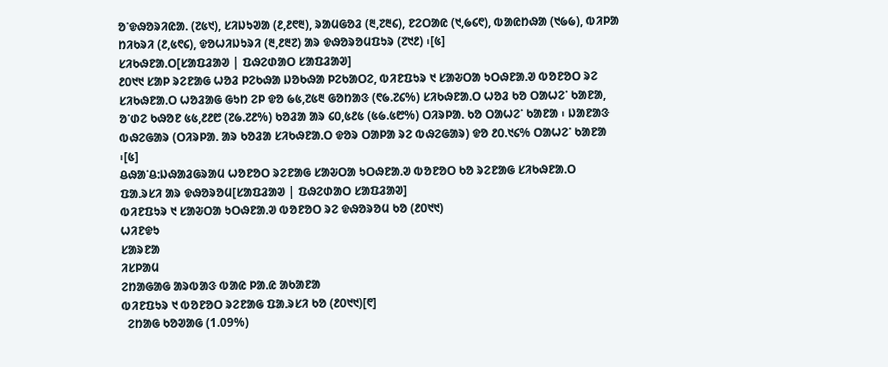ᱚᱸᱫᱷᱚᱨᱤᱭᱟᱹ (᱗᱕᱑), ᱥᱤᱡᱩᱣᱟ (᱒,᱒᱖᱓), ᱨᱟᱢᱜᱚᱲ (᱓,᱗᱓᱔), ᱱᱮᱛᱟᱭ (᱑,᱙᱔᱖), ᱵᱟᱭᱴᱷᱟ (᱑᱙᱙), ᱵᱤᱞᱟ ᱴᱤᱠᱨᱤ (᱒,᱕᱖᱔), ᱫᱚᱦᱤᱡᱩᱨᱤ (᱓,᱒᱓᱗) ᱟᱨ ᱫᱷᱚᱨᱚᱢᱯᱩᱨ (᱗᱑᱒) ᱾[᱕]
ᱥᱤᱠᱷᱱᱟᱹᱛ[ᱥᱟᱯᱲᱟᱣ | ᱯᱷᱮᱰᱟᱛ ᱥᱟᱯᱲᱟᱣ]
᱒᱐᱑᱑ ᱥᱟᱞ ᱨᱮᱱᱟᱜ ᱦᱚᱲ ᱞᱮᱠᱷᱟ ᱡᱚᱠᱷᱟ ᱞᱮᱠᱟᱛᱮ, ᱵᱤᱱᱯᱩᱨ ᱑ ᱥᱟᱶᱛᱟ ᱩᱛᱷᱱᱟᱹᱣ ᱵᱚᱱᱚᱛ ᱨᱮ ᱥᱤᱠᱷᱱᱟᱹᱛ ᱦᱚᱲᱟᱜ ᱜᱩᱴ ᱮᱞ ᱫᱚ ᱙᱕,᱗᱕᱓ ᱜᱚᱴᱟᱝ (᱖᱙.᱗᱔%) ᱥᱤᱠᱷᱱᱟᱹᱛ ᱦᱚᱲ ᱠᱚ ᱛᱟᱦᱮᱸ ᱠᱟᱱᱟ, ᱚᱸᱰᱮ ᱠᱷᱚᱱ ᱕᱕,᱒᱒᱘ (᱗᱙.᱗᱒%) ᱠᱚᱲᱟ ᱟᱨ ᱔᱐,᱕᱒᱕ (᱕᱙.᱕᱘%) ᱛᱤᱨᱞᱟᱹ ᱠᱚ ᱛᱟᱦᱮᱸ ᱠᱟᱱᱟ ᱾ ᱡᱟᱱᱟᱝ ᱵᱷᱮᱜᱟᱨ (ᱛᱤᱨᱞᱟᱹ ᱟᱨ ᱠᱚᱲᱟ ᱥᱤᱠᱷᱱᱟᱹᱛ ᱫᱚᱨ ᱛᱟᱞᱟ ᱨᱮ ᱵᱷᱮᱜᱟᱨ) ᱫᱚ ᱒᱐.᱑᱔% ᱛᱟᱦᱮᱸ ᱠᱟᱱᱟ ᱾[᱕]
ᱪᱷᱟᱸᱪ:ᱡᱷᱟᱲᱜᱨᱟᱢ ᱦᱚᱱᱚᱛ ᱨᱮᱱᱟᱜ ᱥᱟᱶᱛᱟ ᱩᱛᱷᱱᱟᱹᱣ ᱵᱚᱱᱚᱛ ᱠᱚ ᱨᱮᱱᱟᱜ ᱥᱤᱠᱷᱱᱟᱹᱛ
ᱯᱟᱹᱨᱥᱤ ᱟᱨ ᱫᱷᱚᱨᱚᱢ[ᱥᱟᱯᱲᱟᱣ | ᱯᱷᱮᱰᱟᱛ ᱥᱟᱯᱲᱟᱣ]
ᱵᱤᱱᱯᱩᱨ ᱑ ᱥᱟᱶᱛᱟ ᱩᱛᱷᱱᱟᱹᱣ ᱵᱚᱱᱚᱛ ᱨᱮ ᱫᱷᱚᱨᱚᱢ ᱠᱚ (᱒᱐᱑᱑)
ᱦᱤᱱᱫᱩ
ᱥᱟᱨᱱᱟ
ᱤᱥᱞᱟᱢ
ᱮᱴᱟᱜᱟᱜ ᱟᱨᱵᱟᱝ ᱵᱟᱭ ᱞᱟᱹᱭ ᱟᱠᱟᱱᱟ
ᱵᱤᱱᱯᱩᱨ ᱑ ᱵᱚᱱᱚᱛ ᱨᱮᱱᱟᱜ ᱯᱟᱹᱨᱥᱤ ᱠᱚ (᱒᱐᱑᱑)[᱖]
  ᱮᱴᱟᱜ ᱠᱚᱣᱟᱜ (1.09%)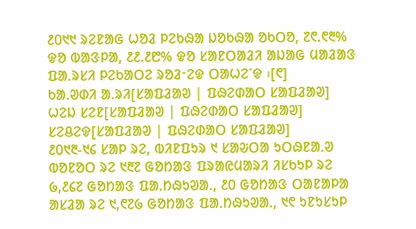᱒᱐᱑᱑ ᱨᱮᱱᱟᱜ ᱦᱚᱲ ᱞᱮᱠᱷᱟ ᱡᱚᱠᱷᱟ ᱚᱠᱛᱚ, ᱗᱖.᱖᱓% ᱫᱚ ᱵᱟᱝᱞᱟ, ᱒᱒.᱒᱘% ᱫᱚ ᱥᱟᱱᱛᱟᱲᱤ ᱟᱡᱟᱜ ᱢᱟᱲᱟᱝ ᱯᱟᱹᱨᱥᱤ ᱞᱮᱠᱟᱛᱮ ᱨᱚᱲᱼᱮᱫ ᱛᱟᱦᱮᱸᱫ ᱾[᱖]
ᱠᱟᱹᱣᱰᱤ ᱟᱹᱨᱤ[ᱥᱟᱯᱲᱟᱣ | ᱯᱷᱮᱰᱟᱛ ᱥᱟᱯᱲᱟᱣ]
ᱦᱮᱡ ᱥᱮᱱ[ᱥᱟᱯᱲᱟᱣ | ᱯᱷᱮᱰᱟᱛ ᱥᱟᱯᱲᱟᱣ]
ᱥᱮᱪᱮᱫ[ᱥᱟᱯᱲᱟᱣ | ᱯᱷᱮᱰᱟᱛ ᱥᱟᱯᱲᱟᱣ]
᱒᱐᱑᱓-᱑᱔ ᱥᱟᱞ ᱨᱮ, ᱵᱤᱱᱯᱩᱨ ᱑ ᱥᱟᱶᱛᱟ ᱩᱛᱷᱱᱟᱹᱣ ᱵᱚᱱᱚᱛ ᱨᱮ ᱑᱓᱗ ᱜᱚᱴᱟᱝ ᱯᱨᱟᱭᱢᱟᱨᱤ ᱤᱥᱠᱩᱞ ᱨᱮ ᱙,᱒᱔᱗ ᱜᱚᱴᱟᱝ ᱯᱟᱹᱴᱷᱩᱣᱟᱹ, ᱒᱐ ᱜᱚᱴᱟᱝ ᱛᱟᱱᱟᱞᱟ ᱟᱥᱲᱟ ᱨᱮ ᱑,᱖᱗᱙ ᱜᱚᱴᱟᱝ ᱯᱟᱹᱴᱷᱩᱣᱟᱹ, ᱑᱖ ᱩᱱᱩᱥᱩᱞ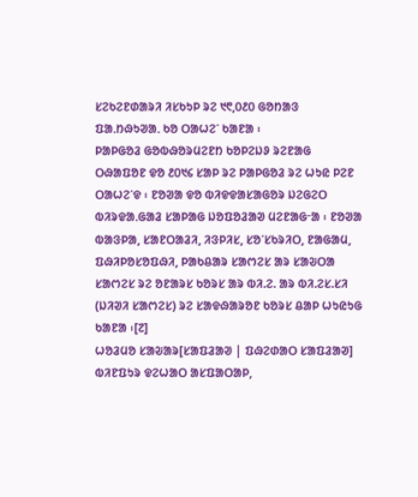ᱥᱮᱠᱮᱱᱰᱟᱨᱤ ᱤᱥᱠᱩᱞ ᱨᱮ ᱑᱖,᱐᱒᱐ ᱜᱚᱴᱟᱝ ᱯᱟᱹᱴᱷᱩᱣᱟᱹ ᱠᱚ ᱛᱟᱦᱮᱸ ᱠᱟᱱᱟ ᱾
ᱞᱟᱞᱜᱚᱲ ᱜᱚᱵᱷᱚᱨᱢᱮᱱᱴ ᱠᱚᱞᱮᱡᱽ ᱨᱮᱱᱟᱜ ᱛᱷᱟᱯᱚᱱ ᱫᱚ ᱒᱐᱑᱔ ᱥᱟᱞ ᱨᱮ ᱞᱟᱞᱜᱚᱲ ᱨᱮ ᱦᱩᱭ ᱞᱮᱱ ᱛᱟᱦᱮᱸᱫ ᱾ ᱱᱚᱣᱟ ᱫᱚ ᱵᱤᱫᱫᱟᱥᱟᱜᱚᱨ ᱡᱮᱜᱮᱛ ᱵᱤᱨᱫᱟᱹᱜᱟᱲ ᱥᱟᱞᱟᱜ ᱡᱚᱯᱚᱲᱟᱣ ᱢᱮᱱᱟᱜᱼᱟ ᱾ ᱱᱚᱣᱟ ᱵᱟᱝᱞᱟ, ᱥᱟᱱᱛᱟᱲᱤ, ᱤᱝᱞᱤᱥ, ᱥᱚᱸᱥᱠᱨᱤᱛ, ᱱᱟᱜᱟᱢ, ᱯᱷᱤᱞᱚᱥᱚᱯᱷᱤ, ᱞᱟᱠᱪᱟᱨ ᱥᱟᱬᱮᱥ ᱟᱨ ᱥᱟᱶᱛᱟ ᱥᱟᱬᱮᱥ ᱨᱮ ᱚᱱᱟᱨᱥ ᱠᱚᱨᱥ ᱟᱨ ᱵᱤ.ᱮ. ᱟᱨ ᱵᱤ.ᱮᱥ.ᱥᱤ (ᱡᱤᱣᱤ ᱥᱟᱬᱮᱥ) ᱨᱮ ᱥᱟᱫᱷᱟᱨᱚᱱ ᱠᱚᱨᱥ ᱪᱟᱞ ᱦᱩᱭᱩᱜ ᱠᱟᱱᱟ ᱾[᱗]
ᱦᱚᱲᱢᱚ ᱥᱟᱶᱟᱨ[ᱥᱟᱯᱲᱟᱣ | ᱯᱷᱮᱰᱟᱛ ᱥᱟᱯᱲᱟᱣ]
ᱵᱤᱱᱯᱩᱨ ᱫᱮᱦᱟᱛ ᱟᱥᱯᱟᱛᱟᱞ,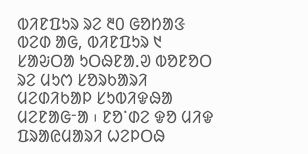ᱵᱤᱱᱯᱩᱨ ᱨᱮ ᱓᱐ ᱜᱚᱴᱟᱝ ᱵᱮᱰ ᱟᱜ, ᱵᱤᱱᱯᱩᱨ ᱑ ᱥᱟᱶᱛᱟ ᱩᱛᱷᱱᱟᱹᱣ ᱵᱚᱱᱚᱛ ᱨᱮ ᱢᱩᱬ ᱥᱚᱨᱠᱟᱨᱤ ᱢᱮᱰᱤᱠᱟᱞ ᱥᱩᱵᱤᱫᱷᱟ ᱢᱮᱱᱟᱜᱼᱟ ᱾ ᱱᱚᱸᱰᱮ ᱫᱚ ᱢᱤᱫ ᱯᱨᱟᱭᱢᱟᱨᱤ ᱦᱮᱞᱛᱷ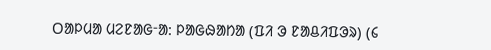ᱛᱟᱞᱢᱟ ᱢᱮᱱᱟᱜᱼᱟ: ᱞᱟᱜᱷᱟᱴᱟ (ᱯᱤ ᱳ ᱱᱟᱪᱤᱯᱳᱨ) (᱔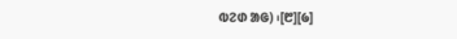ᱵᱮᱰ ᱟᱜ) ᱾[᱘][᱙]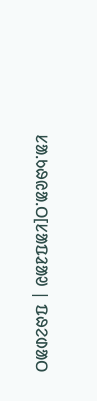ᱥᱟᱹᱠᱷᱭᱟᱹᱛ[ᱥᱟᱯᱲᱟᱣ | ᱯᱷᱮᱰᱟᱛ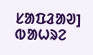ᱥᱟᱯᱲᱟᱣ]
ᱵᱟᱦᱨᱮ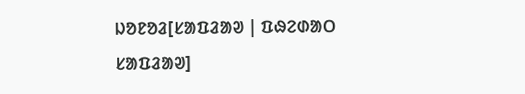ᱡᱚᱱᱚᱲ[ᱥᱟᱯᱲᱟᱣ | ᱯᱷᱮᱰᱟᱛ ᱥᱟᱯᱲᱟᱣ]